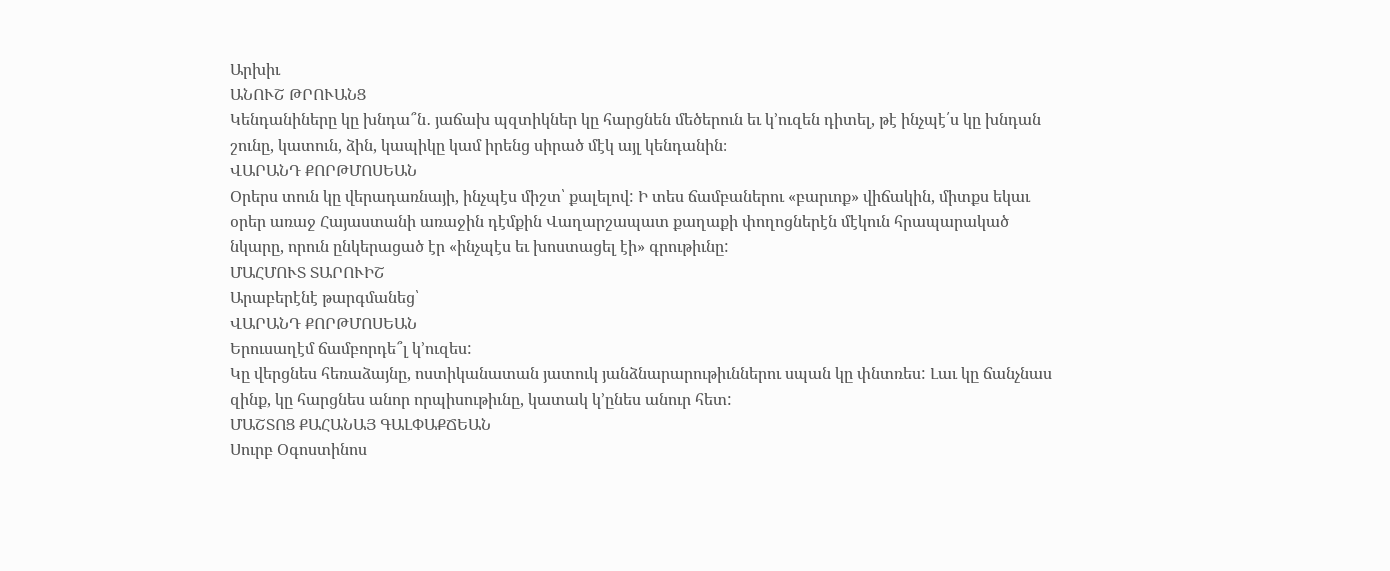Արխիւ
ԱՆՈՒՇ ԹՐՈՒԱՆՑ
Կենդանիները կը խնդա՞ն․ յաճախ պզտիկներ կը հարցնեն մեծերուն եւ կ՚ուզեն դիտել, թէ ինչպէ՛ս կը խնդան շունը, կատուն, ձին, կապիկը կամ իրենց սիրած մէկ այլ կենդանին։
ՎԱՐԱՆԴ ՔՈՐԹՄՈՍԵԱՆ
Օրերս տուն կը վերադառնայի, ինչպէս միշտ՝ քալելով: Ի տես ճամբաներու «բարւոք» վիճակին, միտքս եկաւ օրեր առաջ Հայաստանի առաջին դէմքին Վաղարշապատ քաղաքի փողոցներէն մէկուն հրապարակած նկարը, որուն ընկերացած էր «ինչպէս եւ խոստացել էի» գրութիւնը:
ՄԱՀՄՈՒՏ ՏԱՐՈՒԻՇ
Արաբերէնէ թարգմանեց՝
ՎԱՐԱՆԴ ՔՈՐԹՄՈՍԵԱՆ
Երուսաղէմ ճամբորդե՞լ կ՚ուզես:
Կը վերցնես հեռաձայնը, ոստիկանատան յատուկ յանձնարարութիւններու սպան կը փնտռես: Լաւ կը ճանչնաս զինք, կը հարցնես անոր որպիսութիւնը, կատակ կ՚ընես անուր հետ:
ՄԱՇՏՈՑ ՔԱՀԱՆԱՅ ԳԱԼՓԱՔՃԵԱՆ
Սուրբ Օգոստինոս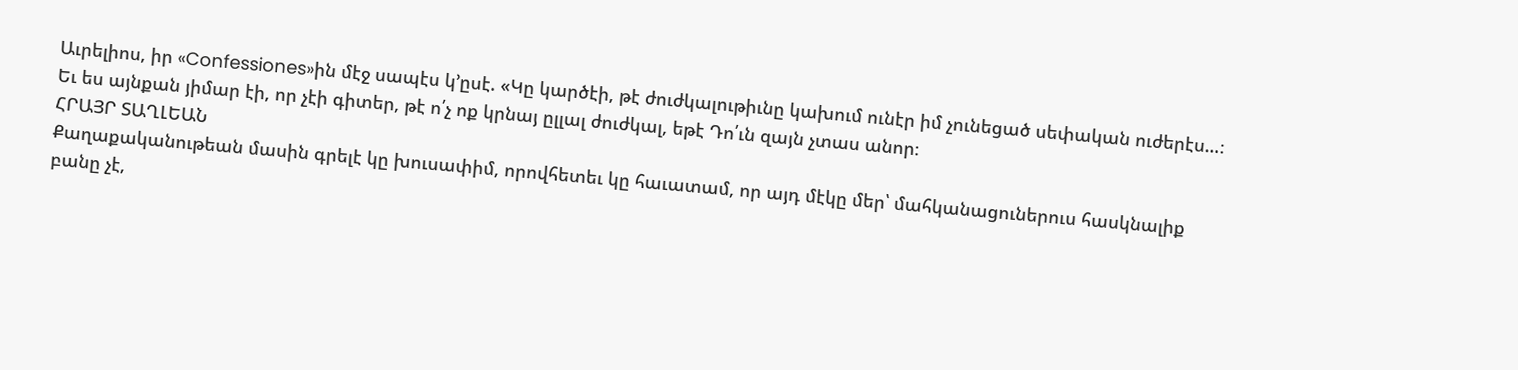Աւրելիոս, իր «Confessiones»ին մէջ սապէս կ՚ըսէ. «Կը կարծէի, թէ ժուժկալութիւնը կախում ունէր իմ չունեցած սեփական ուժերէս…։ Եւ ես այնքան յիմար էի, որ չէի գիտեր, թէ ո՛չ ոք կրնայ ըլլալ ժուժկալ, եթէ Դո՛ւն զայն չտաս անոր։
ՀՐԱՅՐ ՏԱՂԼԵԱՆ
Քաղաքականութեան մասին գրելէ կը խուսափիմ, որովհետեւ կը հաւատամ, որ այդ մէկը մեր՝ մահկանացուներուս հասկնալիք բանը չէ,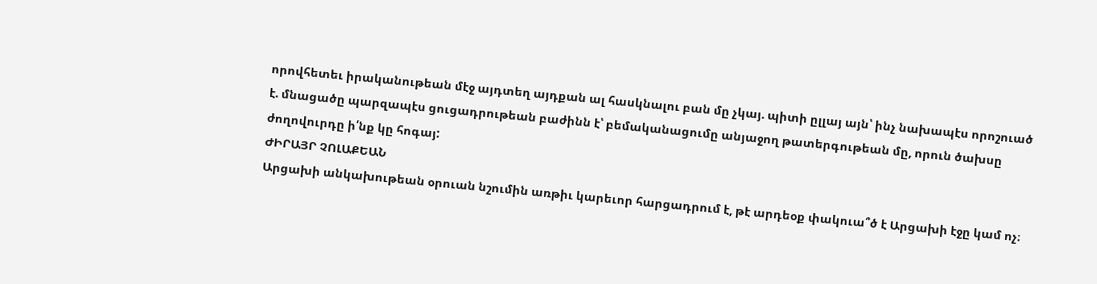որովհետեւ իրականութեան մէջ այդտեղ այդքան ալ հասկնալու բան մը չկայ. պիտի ըլլայ այն՝ ինչ նախապէս որոշուած է. մնացածը պարզապէս ցուցադրութեան բաժինն է՝ բեմականացումը անյաջող թատերգութեան մը, որուն ծախսը ժողովուրդը ի՛նք կը հոգայ:
ԺԻՐԱՅՐ ՉՈԼԱՔԵԱՆ
Արցախի անկախութեան օրուան նշումին առթիւ կարեւոր հարցադրում է, թէ արդեօք փակուա՞ծ է Արցախի էջը կամ ոչ։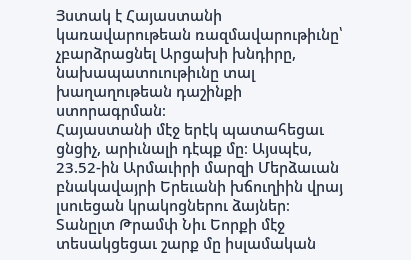Յստակ է Հայաստանի կառավարութեան ռազմավարութիւնը՝ չբարձրացնել Արցախի խնդիրը, նախապատուութիւնը տալ խաղաղութեան դաշինքի ստորագրման։
Հայաստանի մէջ երէկ պատահեցաւ ցնցիչ, արիւնալի դէպք մը։ Այսպէս, 23.52-ին Արմաւիրի մարզի Մերձաւան բնակավայրի Երեւանի խճուղիին վրայ լսուեցան կրակոցներու ձայներ։
Տանըլտ Թրամփ Նիւ Եորքի մէջ տեսակցեցաւ շարք մը իսլամական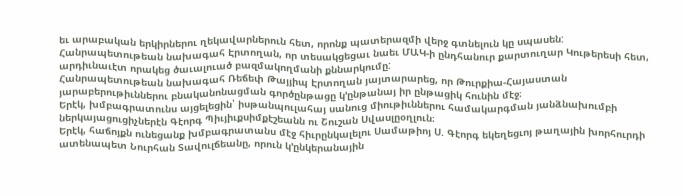եւ արաբական երկիրներու ղեկավարներուն հետ, որոնք պատերազմի վերջ գտնելուն կը սպասեն:
Հանրապետութեան նախագահ Էրտողան, որ տեսակցեցաւ նաեւ ՄԱԿ-ի ընդհանուր քարտուղար Կութերեսի հետ, արդիւնաւէտ որակեց ծաւալուած բազմակողմանի քննարկումը:
Հանրապետութեան նախագահ Ռեճեփ Թայյիպ Էրտողան յայտարարեց, որ Թուրքիա-Հայաստան յարաբերութիւններու բնականոնացման գործընթացը կ՚ընթանայ իր ընթացիկ հունին մէջ։
Երէկ, խմբագրատունս այցելեցին՝ իսթանպուլահայ սանուց միութիւններու համակարգման յանձնախումբի ներկայացուցիչներէն Գէորգ Պիւյիւքսիմքէշեանն ու Շուշան Սվասլըօղլուն։
Երէկ, հաճոյքն ունեցանք խմբագրատանս մէջ հիւրընկալելու Սամաթիոյ Ս. Գէորգ եկեղեցւոյ թաղային խորհուրդի ատենապետ Նուրհան Տավուլճեանը, որուն կ՚ընկերանային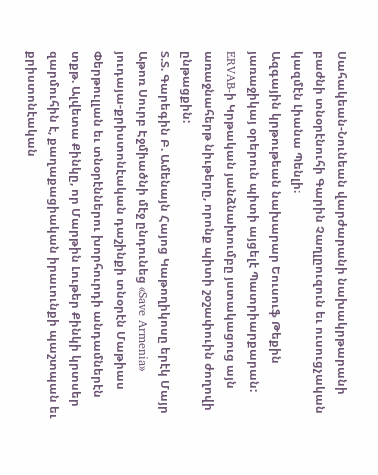Սահակեան-Նունեան վարժարանի նախակրթարանի բաժնի տնօրէնուհի Գարին Չաղլըուզուն եւ ուսուցչական կազմէն Լիանա Պենլի։
Ազգային կրթութեան նախարար Եուսուֆ Թեքին յառաջիկայ օրերուն պիտի այցելէ Պատրիարքարան:
ERVAB-ի Կրթական յանձնախումբը յստակացուց այն առաջնահերթ նիւթերը, որոնք պիտի շօշափուին ժողովի ընթացքին:
Տ.Տ. Գարեգին Բ. Ամենայն Հայոց Կաթողիկոսը երէկ Մայր Աթոռ Սուրբ Էջմիածնի մէջ ընդունեց «Save Armenia» յուդայա-քրիստոնէական դաշինքի տնօրէն Մաթիաս Փերթուլլան եւ տնօրէններու խորհուրդի անդամներէն տքթ. Ալվետա Քինկը, որ Մարթին Լութեր Քինկի կրտսեր զարմուհին է, քաղաքացիական իրաւունքի պաշտպան եւ քրիստոնէական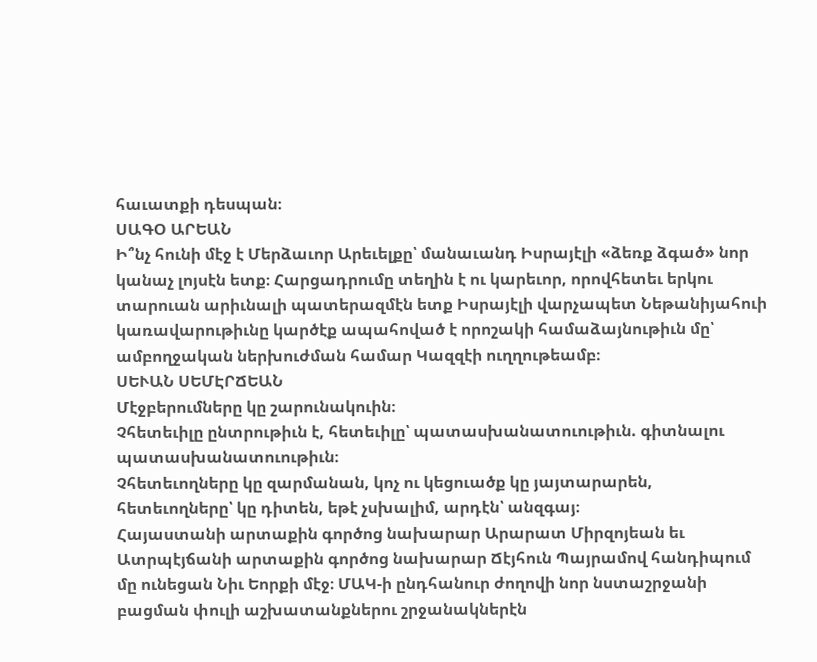հաւատքի դեսպան։
ՍԱԳՕ ԱՐԵԱՆ
Ի՞նչ հունի մէջ է Մերձաւոր Արեւելքը՝ մանաւանդ Իսրայէլի «ձեռք ձգած» նոր կանաչ լոյսէն ետք։ Հարցադրումը տեղին է ու կարեւոր, որովհետեւ երկու տարուան արիւնալի պատերազմէն ետք Իսրայէլի վարչապետ Նեթանիյահուի կառավարութիւնը կարծէք ապահոված է որոշակի համաձայնութիւն մը՝ ամբողջական ներխուժման համար Կազզէի ուղղութեամբ։
ՍԵՒԱՆ ՍԵՄԷՐՃԵԱՆ
Մէջբերումները կը շարունակուին։
Չհետեւիլը ընտրութիւն է, հետեւիլը՝ պատասխանատուութիւն. գիտնալու պատասխանատուութիւն։
Չհետեւողները կը զարմանան, կոչ ու կեցուածք կը յայտարարեն, հետեւողները՝ կը դիտեն, եթէ չսխալիմ, արդէն՝ անզգայ։
Հայաստանի արտաքին գործոց նախարար Արարատ Միրզոյեան եւ Ատրպէյճանի արտաքին գործոց նախարար Ճէյհուն Պայրամով հանդիպում մը ունեցան Նիւ Եորքի մէջ։ ՄԱԿ-ի ընդհանուր ժողովի նոր նստաշրջանի բացման փուլի աշխատանքներու շրջանակներէն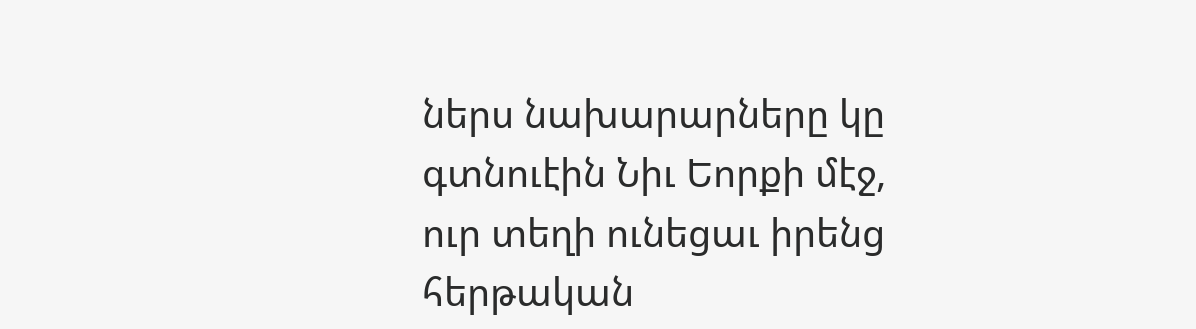ներս նախարարները կը գտնուէին Նիւ Եորքի մէջ, ուր տեղի ունեցաւ իրենց հերթական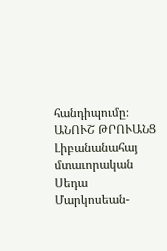հանդիպումը։
ԱՆՈՒՇ ԹՐՈՒԱՆՑ
Լիբանանահայ մտաւորական Սեդա Մարկոսեան-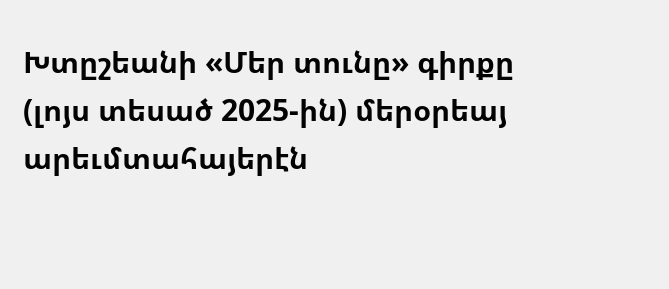Խտըշեանի «Մեր տունը» գիրքը (լոյս տեսած 2025-ին) մերօրեայ արեւմտահայերէն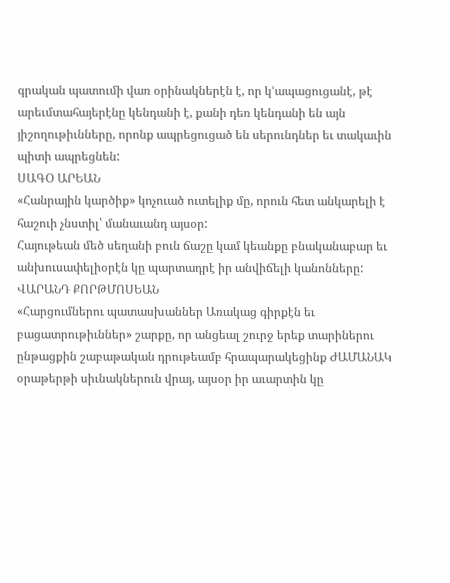գրական պատումի վառ օրինակներէն է, որ կ՚ապացուցանէ, թէ արեւմտահայերէնը կենդանի է, քանի դեռ կենդանի են այն յիշողութիւնները, որոնք ապրեցուցած են սերունդներ եւ տակաւին պիտի ապրեցնեն:
ՍԱԳՕ ԱՐԵԱՆ
«Հանրային կարծիք» կոչուած ուտելիք մը, որուն հետ անկարելի է հաշուի չնստիլ՝ մանաւանդ այսօր:
Հայութեան մեծ սեղանի բուն ճաշը կամ կեանքը բնականաբար եւ անխուսափելիօրէն կը պարտադրէ իր անվիճելի կանոնները:
ՎԱՐԱՆԴ ՔՈՐԹՄՈՍԵԱՆ
«Հարցումներու պատասխաններ Առակաց գիրքէն եւ բացատրութիւններ» շարքը, որ անցեալ շուրջ երեք տարիներու ընթացքին շաբաթական դրութեամբ հրապարակեցինք ԺԱՄԱՆԱԿ օրաթերթի սիւնակներուն վրայ, այսօր իր աւարտին կը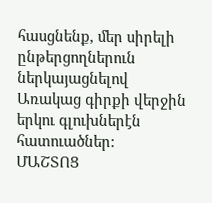հասցնենք, մեր սիրելի ընթերցողներուն ներկայացնելով Առակաց գիրքի վերջին երկու գլուխներէն հատուածներ:
ՄԱՇՏՈՑ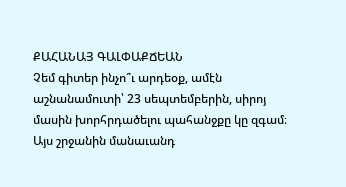ՔԱՀԱՆԱՅ ԳԱԼՓԱՔՃԵԱՆ
Չեմ գիտեր ինչո՞ւ արդեօք, ամէն աշնանամուտի՝ 23 սեպտեմբերին, սիրոյ մասին խորհրդածելու պահանջքը կը զգամ։ Այս շրջանին մանաւանդ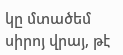կը մտածեմ սիրոյ վրայ, թէ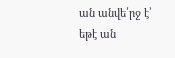ան անվե՛րջ է՝ եթէ ան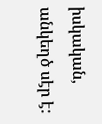իսկական, անկեղծ սէր է: